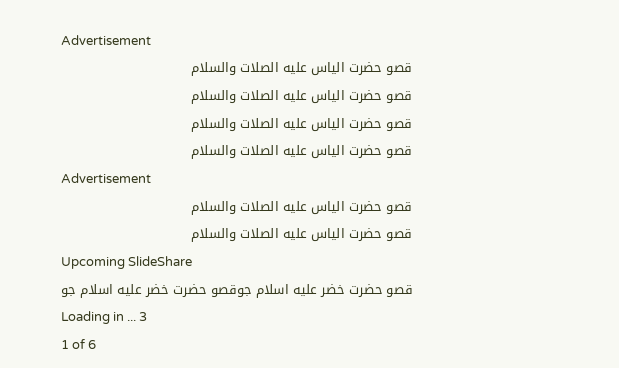Advertisement
قصو حضرت الياس عليه الصلات والسلام
قصو حضرت الياس عليه الصلات والسلام
قصو حضرت الياس عليه الصلات والسلام
قصو حضرت الياس عليه الصلات والسلام
Advertisement
قصو حضرت الياس عليه الصلات والسلام
قصو حضرت الياس عليه الصلات والسلام
Upcoming SlideShare
قصو حضرت خضر عليه اسلام جوقصو حضرت خضر عليه اسلام جو
Loading in ... 3
1 of 6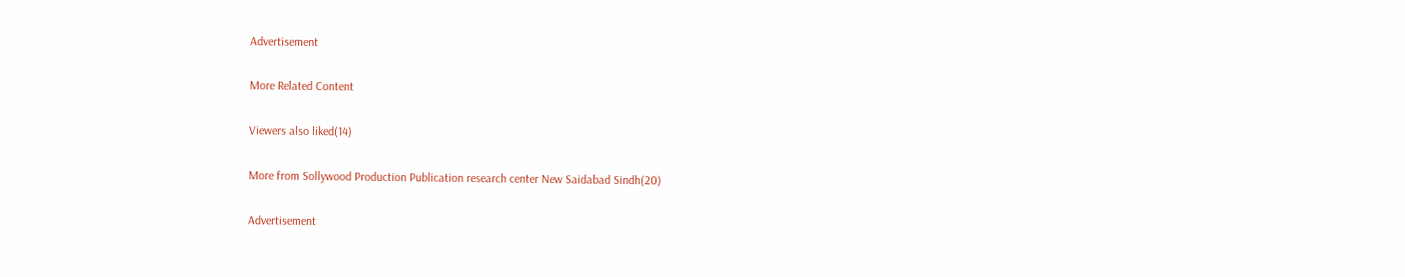Advertisement

More Related Content

Viewers also liked(14)

More from Sollywood Production Publication research center New Saidabad Sindh(20)

Advertisement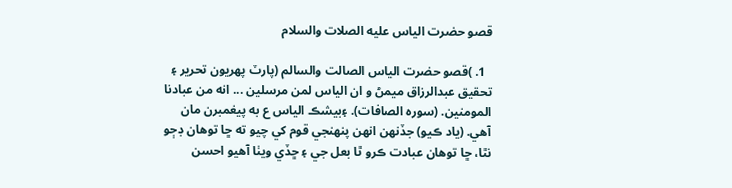قصو حضرت الياس عليه الصلات والسلام

  1. )قصو حضرت الياس الصالت والسالم (پارٽ پهريون تحرير ۽ تحقيق عبدالرزاق ميمڻ و ان الياس لمن مرسلين ... انه من عبادنا المومنين. (سوره الصافات). ۽بيشڪ الياس ع به پيغمبرن مان آهي. (ياد ڪيو) جڏنهن انهن پنهنجي قوم کي چيو ته ڇا توهان ڊڄو نٿا، ڇا توهان عبادت ڪرو ٿا بعل جي ۽ ڇڏي ويٺا آهيو احسن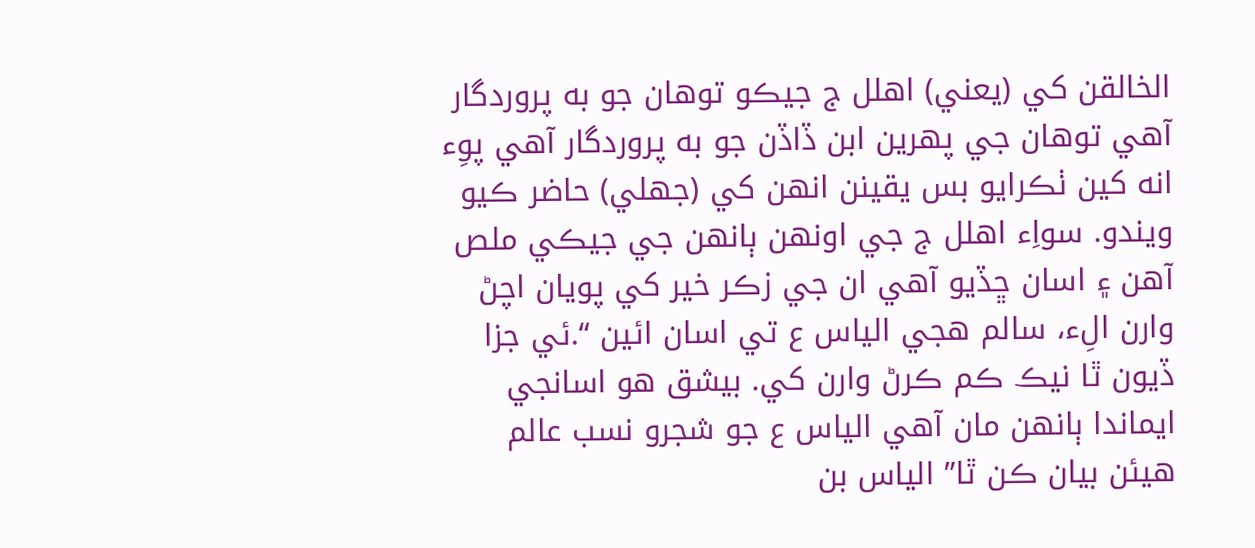الخالقن کي (يعني) اهلل ج جيڪو توهان جو به پروردگار آهي توهان جي پهرين ابن ڏاڏن جو به پروردگار آهي پوِء انه کين ٺڪرايو بس يقينن انهن کي (جهلي) حاضر ڪيو ويندو. سواِء اهلل ج جي اونهن ٻانهن جي جيڪي ملص آهن ۽ اسان ڇڏيو آهي ان جي زڪر خير کي پويان اچڻ وارن الِء، سالم هجي الياس ع تي اسان ائين “.ئي جزا ڏيون ٿا نيڪ ڪم ڪرڻ وارن کي. بيشق هو اسانجي ايماندا ٻانهن مان آهي الياس ع جو شجرو نسب عالم هيئن بيان ڪن ٿا” الياس بن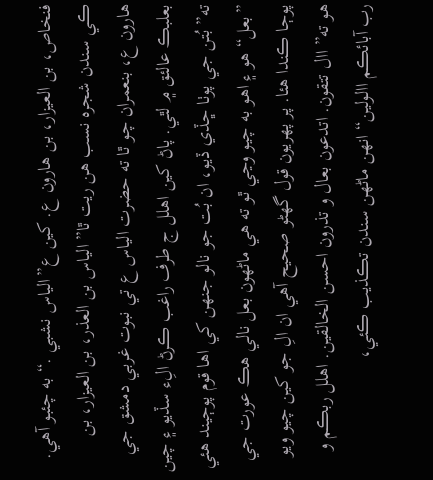فنخاص، بن العيزار، بن هارون ع. کين ع”الياس نشبي .“ به چئبو آهي. ڪي سندن شجره نسب هن ريت ٿا” الياس بن العذر، بن العيزار، بن هارون ع، بنعمران چو ٿا ته حضرت الياس ع تي نبوت غربي دمشق جي بعلبڪ عالئق ۾ لٿي. پاڻ کين اهلل ج طرف راغب ڪرڻ الِء سڏيو ۽ چين ته” بُتن جي پوٺا ڇڏي ڏيو، ان بُت جو نالو جنهن کي اها قوم پوڄيند هئي ”بعل“ هو ۽ اهو به چيو وڃي ٿو ته هي ماڻهون بعل نالي هڪ عورت جي پوڄا ڪندا هئا. پر پهريون قول گهڻو صحيح آهي ان الِ جو کين چيو ويو هو ته” اال تتقون. اتدعون بعال و تذرون احسن الخالقين. اهلل ربڪم و رب آبائڪم االولين“ انهن ماڻهن سندن تڪذيب ڪئي،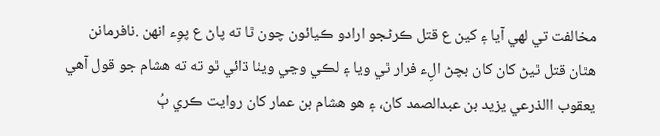مخالفت تي لهي آيا ۽ کين ع قتل ڪرڻجو ارادو ڪيائون چون ٿا ته پاڻ ع پوِء انهن .نافرمانن هٿان قتل ٿيڻ کان کان بچڻ الِء فرار ٿي ويا ۽ لڪي وڃي ويٺا ڌائي ٿو ته ته هشام جو قول آهي يعقوب االذرعي يزيد بن عبدالصمد کان، ۽ هو هشام بن عمار کان روايت ڪري ٻُ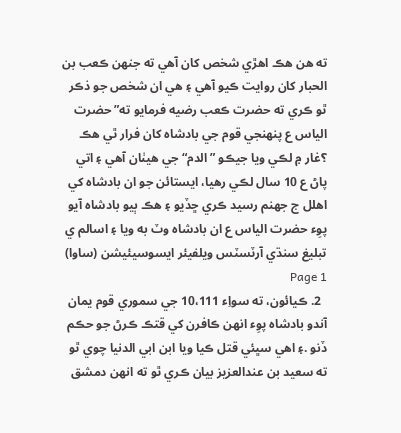ته هن هڪ اهڙي شخص کان آهي ته جنهن ڪعب بن الحبار کان روايت ڪيو آهي ۽ هي ان شخص جو ذڪر ٿو ڪري ته حضرت ڪعب رضيه فرمايو ته” حضرت الياس ع پنهنجي قوم جي بادشاه کان فرار ٿي هڪ ؟غار ۾ لڪي ويا جيڪو ”الدم“ جي هيٺان آهي ۽ اتي پاڻ ع 10 سال لڪي رهيا، ايستائن جو ان بادشاه کي اهلل ج جهنم رسيد ڪري ڇڏيو ۽ هڪ ٻيو بادشاه آيو پوِء حضرت الياس ع ان بادشاه وٽ به ويا ۽ اسالم ي تبليغ سنڌي آرٽسٽس ويلفيئر ايسوسيئيشن (ساوا) 1 Page
  2. ڪيائون، ته سواِء 10،111 جي سموري قوم يمان آندو بادشاه پوِء انهن ڪافرن کي قتڪ ڪرڻ جو حڪم ڏنو .۽ اهي سڀئي قتل ڪيا ويا ابن ابي الدنيا چوي ٿو ته سعيد بن عندالعزيز بيان ڪري ٿو ته انهن دمشق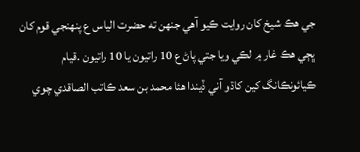جي هڪ شيخ کان روايت ڪيو آهي جنهن ته حضرت الياس ع پنهنجي قوم کان ڀڄي هڪ غار ۾ لڪي ويا جتي پاڻ ع 10 راتيون يا 10 راتيون .قيام ڪيائونڪانگ کين کاڌو آني ڏيندا هئا محمد بن سعد ڪاتب الصاقدي چوي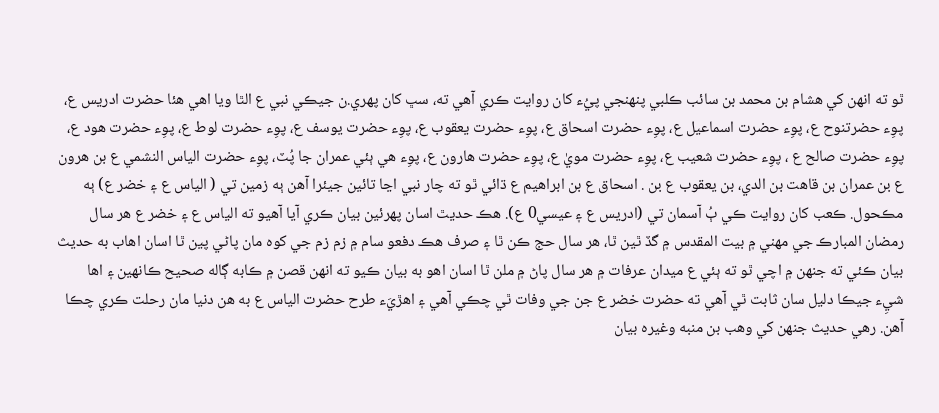ٿو ته انهن کي هشام بن محمد بن سائب ڪلبي پنهنجي پيُء کان روايت ڪري آهي ته، سڀ کان پهري.ن جيڪي نبي ع الٿا ويا اهي هئا حضرت ادريس ع، پوِء حضرتنوح ع، پوِء حضرت اسماعيل ع، پوِء حضرت اسحاق ع، پوِء حضرت يعقوب ع، پوِء حضرت يوسف ع، پوِء حضرت لوط ع، پوِء حضرت هود ع، پوِء حضرت صالح ع ، پوِء حضرت شعيب ع، پوِء حضرت مويٰ ع، پوِء حضرت هارون ع، پوِء هي ٻئي عمران جا پُٽ، پوِء حضرت الياس النشمي ع بن هرون ع بن عمران بن قاهت بن الدي، بن يعقوب ع بن . اسحاق ع بن ابراهيم ع ڌائي ٿو ته چار نبي اڃا تائين جيئرا آهن ٻه زمين تي ( الياس ع ۽ خضر ع) ٻه مڪحول. ڪعب کان روايت ڪي ٻُ آسمان تي (ادريس ع ۽ عيسي0 ع). هڪ حديٿ اسان پهرئين بيان ڪري آيا آهيو ته الياس ع ۽ خضر ع هر سال رمضان المبارڪ جي مهني ۾ بيت المقدس ۾ گڏ ٿين ٿا، هر سال حج ڪن ٿا ۽ صرف هڪ دفعو سام ۾ زم زم جي کوه مان پاڻي پين ٿا اسان اهاب به حديث بيان ڪئي ته جنهن ۾ اچي ٿو ته ٻئي ع ميدان عرفات ۾ هر سال پاڻ ۾ ملن ٿا اسان اهو به بيان ڪيو ته انهن قصن ۾ ڪابه ڳاله صحيح ڪانهين ۽ اها شيِء جيڪا دليل سان ثابت ٿي آهي ته حضرت خضر ع جن جي وفات ٿي چڪي آهي ۽ اهڙيَء طرح حضرت الياس ع به هن دنيا مان رحلت ڪري چڪا آهن. رهي حديث جنهن کي وهب بن منبه وغيره بيان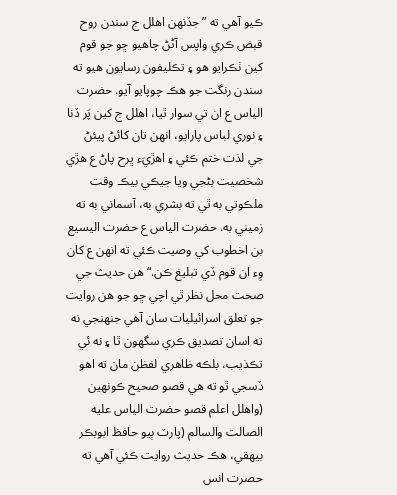ڪيو آهي ته ”جڏنهن اهلل ج سندن روح قبض ڪري واپس آڻڻ چاهيو ڇو جو قوم کين ٺڪرايو هو ۽ تڪليفون رسايون هيو ته سندن رنگت جو هڪ چوپايو آيو. حضرت الياس ع ان تي سوار ٿيا، اهلل ج کين پَر ڏنا ۽ نوري لباس پارايو، انهن تان کائڻ پيئڻ جي لذت ختم ڪئي ۽ اهڙيَء ڀرح پاڻ ع هڙي شخصيت بڻجي ويا جيڪي بيڪ وقت ملڪوتي به ٿي ته بشري به، آسماني به ته زميني به. حضرت الياس ع حضرت اليسيع بن اخطوب کي وصيت ڪئي ته انهن ع کان وِء ان قوم ڏي تبليغ ڪن.“ هن حديث جي صحت محل نظر ٿي اچي ڇو جو هن روايت جو تعلق اسرائيليات سان آهي جنهنجي نه ته اسان تصديق ڪري سگهون ٿا ۽ نه ئي تڪذيب، بلڪه ظاهري لفظن مان ته اهو ڏسجي ٿو ته هي قصو صحيح ڪونهين (واهلل اعلم قصو حضرت الياس عليه الصالت والسالم (پارٽ ٻيو حافظ ابوبڪر بيهقي، هڪ حديث روايت ڪئي آهي ته حصرت انس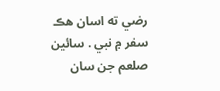رضي ته اسان هڪ سفر ۾ نبي . سائين صلعم جن سان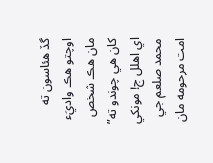گڏ هئاسون ته اوچتو هڪ واديَء مان هڪ شخص کان هي چوندو ته” اي اهلل ج! مونکي محمد صلعم جي امت مرحومه مان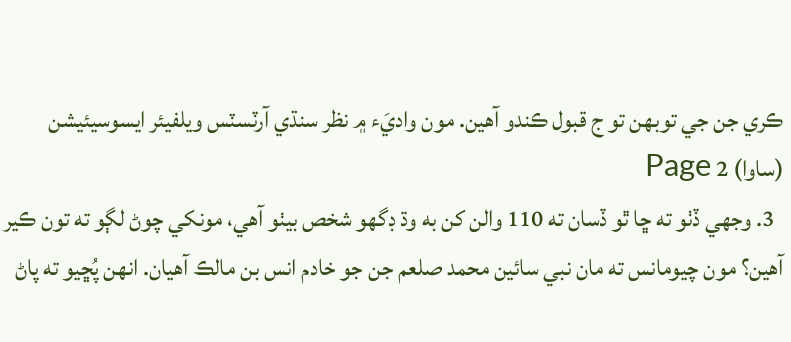ڪري جن جي توبهن تو ج قبول ڪندو آهين. مون واديَء ۾ نظر سنڌي آرٽسٽس ويلفيئر ايسوسيئيشن (ساوا) 2 Page
  3. وجهي ڏٺو ته ڇا ٿو ڏسان ته 110 والن کن به وڌ ڊگهو شخص بيٺو آهي، مونکي چوڻ لڳو ته تون ڪير آهين؟ مون چيومانس ته مان نبي سائين محمد صلعم جن جو خادم انس بن مالڪ آهيان. انهن پُڇيو ته پاڻ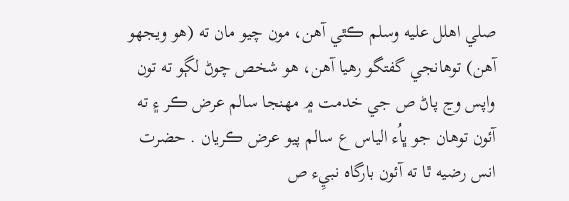صلي اهلل عليه وسلم ڪٿي آهن، مون چيو مان ته (هو ويجهو آهن) توهانجي گفتگو رهيا آهن، هو شخص چوڻ لڳو ته تون واپس وڃ پاڻ ص جي خدمت ۾ مهنجا سالم عرض ڪر ۽ ته آئون توهان جو ڀاُء الياس ع سالم پيو عرض ڪريان . حضرت انس رضيه ٿا ته آئون بارگاه نبيِء ص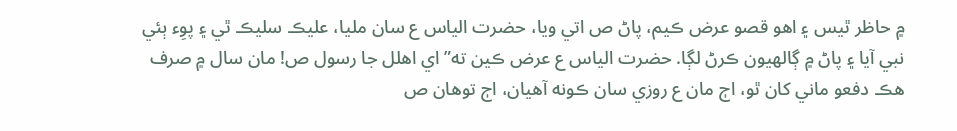۾ حاظر ٿيس ۽ اهو قصو عرض ڪيم، پاڻ ص اتي ويا، حضرت الياس ع سان مليا، عليڪ سليڪ ٿي ۽ پوِء ٻئي نبي آيا ۽ پاڻ ۾ ڳالهيون ڪرڻ لڳا. حضرت الياس ع عرض ڪين ته” اي اهلل جا رسول ص! مان سال ۾ صرف هڪ دفعو ماني کان ٿو، اڄ مان ع روزي سان ڪونه آهيان، اڄ توهان ص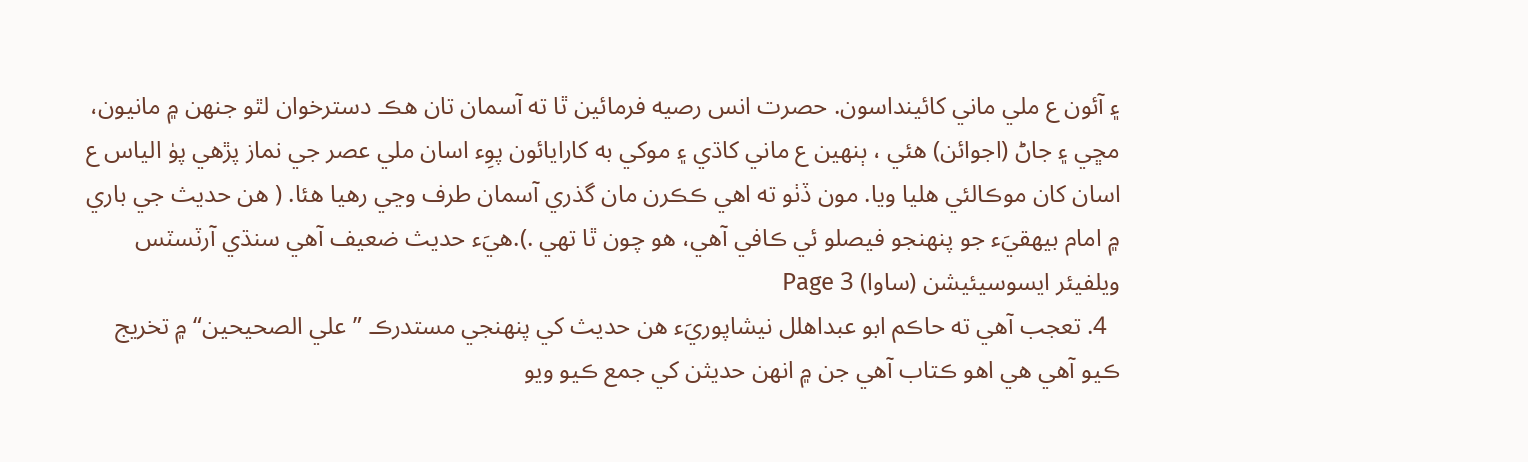۽ آئون ع ملي ماني کائينداسون. حصرت انس رصيه فرمائين ٿا ته آسمان تان هڪ دسترخوان لٿو جنهن ۾ مانيون، مڇي ۽ جاڻ (اجوائن) هئي ، ٻنهين ع ماني کاڌي ۽ موکي به کارايائون پوِء اسان ملي عصر جي نماز پڙهي پوٰ الياس ع اسان کان موڪالئي هليا ويا. مون ڏٺو ته اهي ڪڪرن مان گذري آسمان طرف وڃي رهيا هئا. ( هن حديث جي باري ۾ امام بيهقيَء جو پنهنجو فيصلو ئي ڪافي آهي، هو چون ٿا تهي .).هيَء حديث ضعيف آهي سنڌي آرٽسٽس ويلفيئر ايسوسيئيشن (ساوا) 3 Page
  4. تعجب آهي ته حاڪم ابو عبداهلل نيشاپوريَء هن حديث کي پنهنجي مستدرڪ ”علي الصحيحين“ ۾ تخريج ڪيو آهي هي اهو ڪتاب آهي جن ۾ انهن حديثن کي جمع ڪيو ويو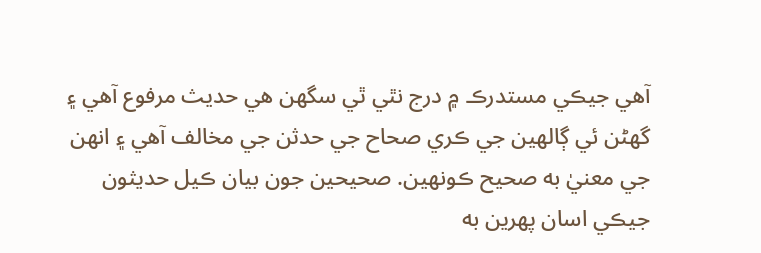آهي جيڪي مستدرڪ ۾ درج نٿي ٿي سگهن هي حديث مرفوع آهي ۽ گهڻن ئي ڳالهين جي ڪري صحاح جي حدثن جي مخالف آهي ۽ انهن جي معنيٰ به صحيح ڪونهين. صحيحين جون بيان ڪيل حديثون جيڪي اسان پهرين به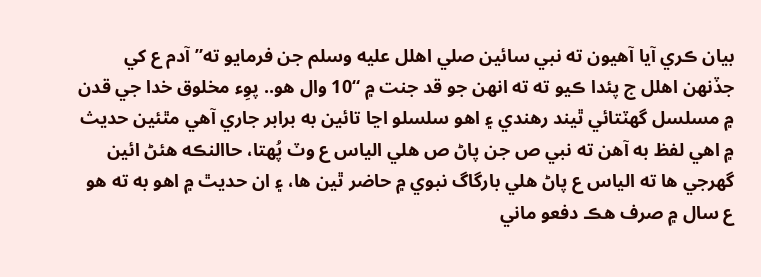بيان ڪري آيا آهيون ته نبي سائين صلي اهلل عليه وسلم جن فرمايو ته” آدم ع کي جڏنهن اهلل ج پئدا ڪيو ته ته انهن جو قد جنت ۾ “10 وال هو.. پوِء مخلوق خدا جي قدن ۾ مسلسل گهٽتائي ٿيند رهندي ۽ اهو سلسلو اڃا تائين به برابر جاري آهي مٿئين حديث ۾ اهي لفظ به آهن ته نبي ص جن پاڻ ص هلي الياس ع وٽ پُهتا، حاالنڪه هئڻ ائين گهرجي ها ته الياس ع پاڻ هلي بارگاگ نبوي ۾ حاضر ٿين ها، ۽ ان حديٿ ۾ اهو به ته هو ع سال ۾ صرف هڪ دفعو ماني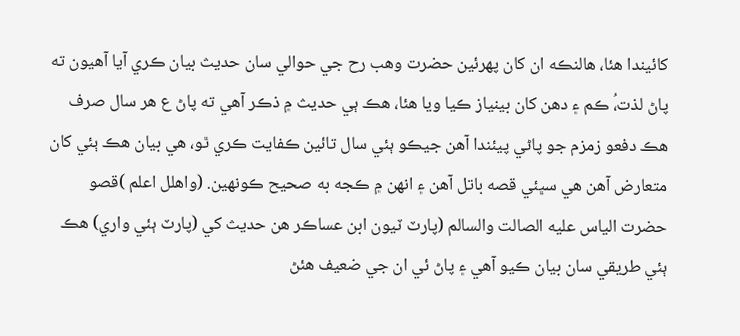کائيندا هئا، هالنڪه ان کان پهرئين حضرت وهب رح جي حوالي سان حديث بيان ڪري آيا آهيون ته پاڻ لذت،ُ ڪم ۽ دهن کان بينياز ڪيا ويا هئا، هڪ ٻي حديث ۾ ذڪر آهي ته پاڻ ع هر سال صرف هڪ دفعو زمزم جو پاڻي پيئندا آهن جيڪو ٻئي سال تائين ڪفايت ڪري ٿو، هي بيان هڪ ٻئي کان متعارض آهن هي سڀئي قصه باتل آهن ۽ انهن ۾ ڪجه به صحيح ڪونهين. (واهلل اعلم )قصو حضرت الياس عليه الصالت والسالم (پارٽ ٽيون ابن عساڪر هن حديث کي (پارٽ ٻئي واري) هڪ ٻئي طريقي سان بيان ڪيو آهي ۽ پاڻ ئي ان جي ضعيف هئڻ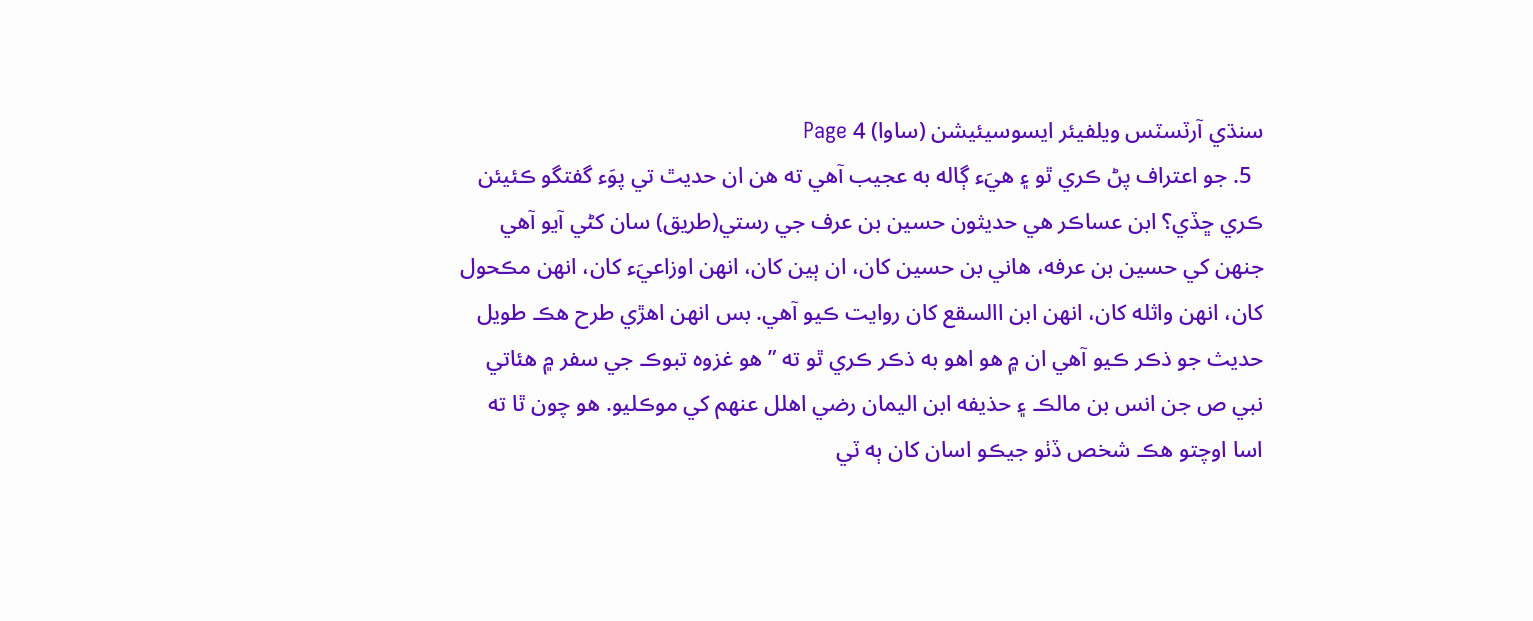سنڌي آرٽسٽس ويلفيئر ايسوسيئيشن (ساوا) 4 Page
  5. جو اعتراف پڻ ڪري ٿو ۽ هيَء ڳاله به عجيب آهي ته هن ان حديٿ تي پوَء گفتگو ڪئيئن ڪري ڇڏي؟ ابن عساڪر هي حديثون حسين بن عرف جي رستي(طريق) سان کڻي آيو آهي جنهن کي حسين بن عرفه، هاني بن حسين کان، ان ٻين کان، انهن اوزاعيَء کان، انهن مڪحول کان، انهن واثله کان، انهن ابن االسقع کان روايت ڪيو آهي. بس انهن اهڙي طرح هڪ طويل حديث جو ذڪر ڪيو آهي ان ۾ هو اهو به ذڪر ڪري ٿو ته ” هو غزوه تبوڪ جي سفر ۾ هئاتي نبي ص جن انس بن مالڪ ۽ حذيفه ابن اليمان رضي اهلل عنهم کي موڪليو. هو چون ٿا ته اسا اوچتو هڪ شخص ڏٺو جيڪو اسان کان ٻه ٽي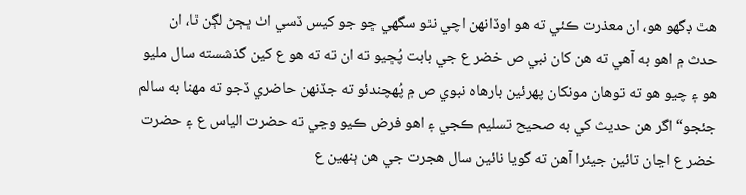هٿ ڊگهو هو، ان معذرت ڪئي ته هو اوڏانهن اچي نٿو سگهي ڇو جو کيس ڏسي اٺ ڀڄڻ لڳن ٿا، ان حدث ۾ اهو به آهي ته هن کان نبي ص خضر ع جي بابت پُڇيو ته ان ته ته هو ع کين گذشسته سال مليو هو ۽ چيو هو ته توهان مونکان پهرئين بارهاه نبوي ص ۾ پُهچندئو ته جڏنهن حاضري ڏجو ته مهنا به سالم جئجو“ اگر هن حديث کي به صحيح تسليم ڪجي ۽ اهو فرض ڪيو وڃي ته حضرت الياس ع ۽ حضرت خضر ع اڃان تائين جيئرا آهن ته گويا نائين سال هجرت جي هن ٻنهين ع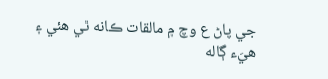جي پاڻ ع وچ ۾ مالقات ڪانه ٿي هئي ۽ هيَء ڳاله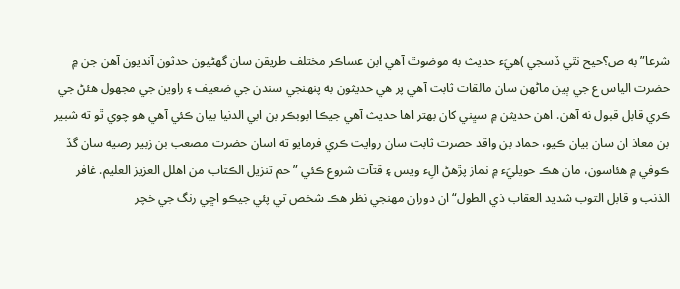شرعا” به ص؟حيح نٿي ڏسجي )هيَء حديث به موضوٿ آهي ابن عساڪر مختلف طريقن سان گهڻيون حدثون آنديون آهن جن ۾ حضرت الياس ع جي ٻين ماڻهن سان مالقات ثابت آهي پر هي حديثون به پنهنجي سندن جي ضعيف ۽ راوين جي مجهول هئڻ جي ڪري قابل قبول نه آهن. اهن حديثن ۾ سڀني کان بهتر اها حديث آهي جيڪا ابوبڪر بن ابي الدنيا بيان ڪئي آهي هو چوي ٿو ته شبير بن معاذ ان سان بيان ڪيو، حماد بن واقد حصرت ثابت سان روايت ڪري فرمايو ته اسان حضرت مصعب بن زبير رصيه سان گڏ ڪوفي ۾ هئاسون، مان هڪ حويليَء ۾ نماز پڙهڻ الِء ويس ۽ قتآت شروع ڪئي ” حم تنزيل الڪتاب من اهلل العزيز العليم. غافر الذنب و قابل التوب شديد العقاب ذي الطول“ ان دوران مهنجي نظر هڪ شخص تي پئي جيڪو اڇي رنگ جي خچر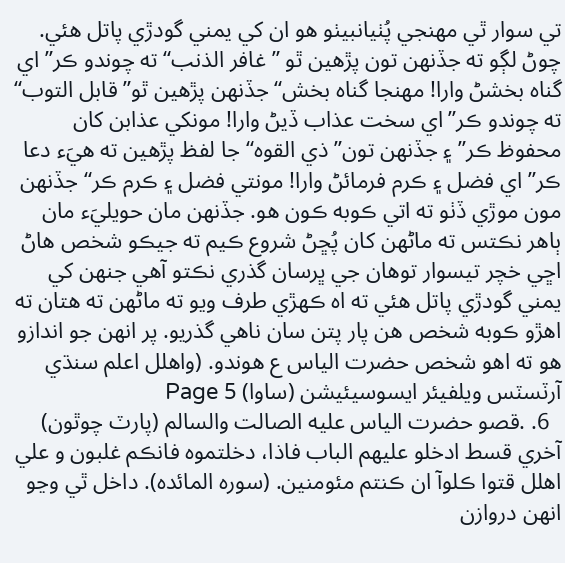تي سوار ٿي مهنجي پُٺيانبيٺو هو ان کي يمني گودڙي پاتل هئي. چوڻ لڳو ته جڏنهن تون پڙهين ٿو ”غافر الذنب“ ته چوندو ڪر” اي گناه بخشڻ وارا! مهنجا گناه بخش“ جڏنهن پڙهين ٿو” قابل التوب“ ته چوندو ڪر” اي سخت عذاب ڏيڻ وارا! مونکي عذابن کان محفوظ ڪر” ۽ جڏنهن تون”ذي القوه“ جا لفظ پڙهين ته هيَء دعا ڪر” اي فضل ۽ ڪرم فرمائڻ وارا! مونتي فضل ۽ ڪرم ڪر“ جڏنهن مون موڙي ڏٺو ته اتي ڪوبه ڪون هو. جڏنهن مان حويليَء مان ٻاهر نڪتس ته ماڻهن کان پُڇڻ شروع ڪيم ته جيڪو شخص هاڻ اڇي خچر تيسوار توهان جي ڀرسان گذري نڪتو آهي جنهن کي يمني گودڙي پاتل هئي ته اه ڪهڙي طرف ويو ته ماڻهن ته هتان ته اهڙو ڪوبه شخص هن پار پتن سان ناهي گذريو. پر انهن جو اندازو هو ته اهو شخص حضرت الياس ع هوندو. (واهلل اعلم سنڌي آرٽسٽس ويلفيئر ايسوسيئيشن (ساوا) 5 Page
  6. .قصو حضرت الياس عليه الصالت والسالم (پارٽ چوٿون) آخري قسط ادخلو عليهم الباب فاذا، دخلتموه فانڪم غلبون و علي اهلل قتوا ڪلوآ ان ڪنتم مئومنين. (سوره المائده). داخل ٿي وڃو انهن دروازن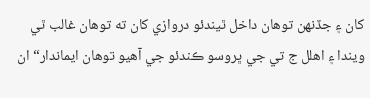کان ۽ جڏنهن توهان داخل ٿيندئو دروازي کان ته توهان غالب ٿي ويندا ۽ اهلل ج تي جي ڀروسو ڪندئو جي آهيو توهان ايماندار“ ان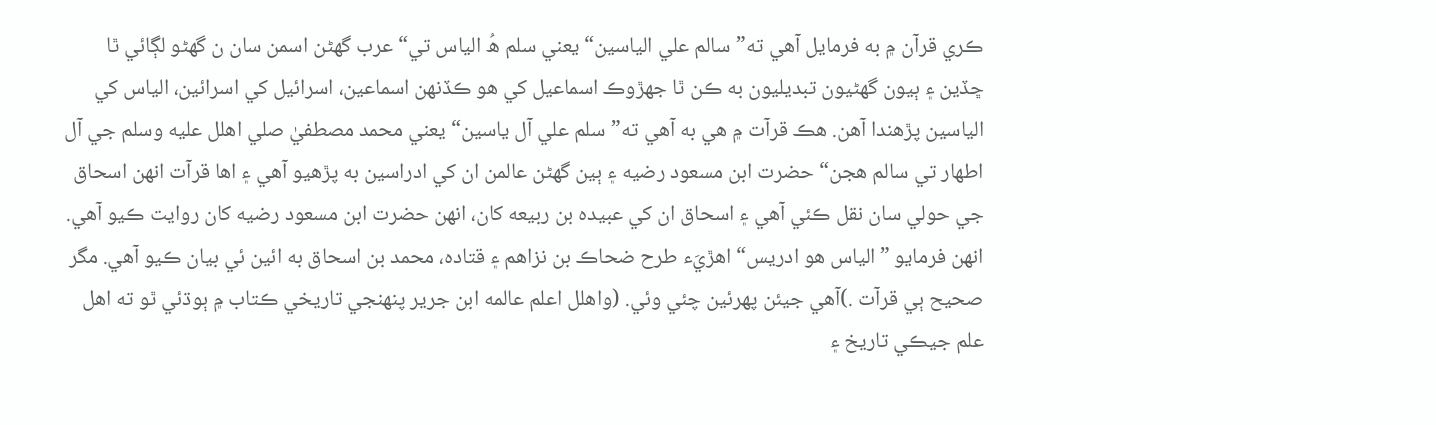ڪري قرآن ۾ به فرمايل آهي ته”سالم علي الياسين“ يعني سلم هُ الياس تي“ عرب گهڻن اسمن سان ن گهڻو لڳائي ٿا ڇڏين ۽ ٻيون گهڻيون تبديليون به ڪن ٿا جهڙوڪ اسماعيل کي هو ڪڏنهن اسماعين، اسرائيل کي اسرائين، الياس کي الياسين پڙهندا آهن. هڪ قرآت ۾ هي به آهي ته”سلم علي آل ياسين“ يعني محمد مصطفيٰ صلي اهلل عليه وسلم جي آل اطهار تي سالم هجن“ حضرت ابن مسعود رضيه ۽ ٻين گهڻن عالمن ان کي ادراسين به پڙهيو آهي ۽ اها قرآت انهن اسحاق جي حولي سان نقل ڪئي آهي ۽ اسحاق ان کي عبيده بن ربيعه کان، انهن حضرت ابن مسعود رضيه کان روايت ڪيو آهي. انهن فرمايو ”الياس هو ادريس“ اهڙيَء طرح ضحاڪ بن نزاهم ۽ قتاده، محمد بن اسحاق به ائين ئي بيان ڪيو آهي. مگر صحيح ٻي قرآت .)آهي جيئن پهرئين چئي وئي. (واهلل اعلم عالمه ابن جرير پنهنجي تاريخي ڪتاب ۾ ٻوڌئي ٿو ته اهل علم جيڪي تاريخ ۽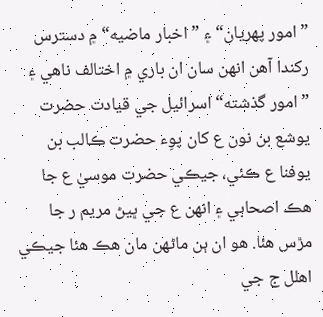”امور پهريان“ ۽ ”اخبار ماضيه“ ۾ دسترس رکندا آهن انهن سان ان باري ۾ اختالف ناهي ۽ ”امور گذشته“ اسرائيل جي قيادت حضرت يوشع بن نون ع کان پوِء حضرت ڪالب بن يوفنا ع ڪئي، جيڪي حضرت موسيٰ ع جا هڪ اصحابي ۽ انهن ع جي ڀيڻ مريم ر جا مڙس هئا. هو ان ٻن ماڻهن مان هڪ هئا جيڪي اهلل ج جي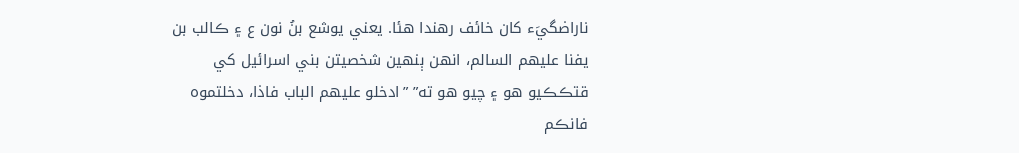ناراضگيَء کان خائف رهندا هئا. يعني يوشع بنُ نون ع ۽ ڪالب بن يفنا عليهم السالم، انهن ٻنهين شخصيتن بني اسرائيل کي قتڪڪيو هو ۽ چيو هو ته” ”ادخلو عليهم الباب فاذا، دخلتموه فانڪم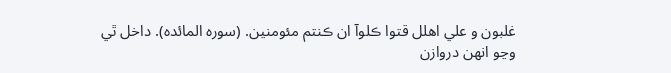غلبون و علي اهلل قتوا ڪلوآ ان ڪنتم مئومنين. (سوره المائده). داخل ٿي وڃو انهن دروازن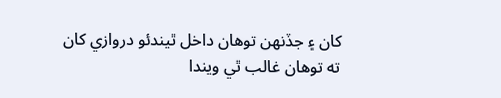کان ۽ جڏنهن توهان داخل ٿيندئو دروازي کان ته توهان غالب ٿي ويندا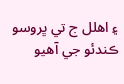۽ اهلل ج تي ڀروسو ڪندئو جي آهيو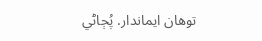توهان ايماندار. پُڄاڻي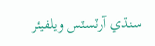سنڌي آرٽسٽس ويلفيئر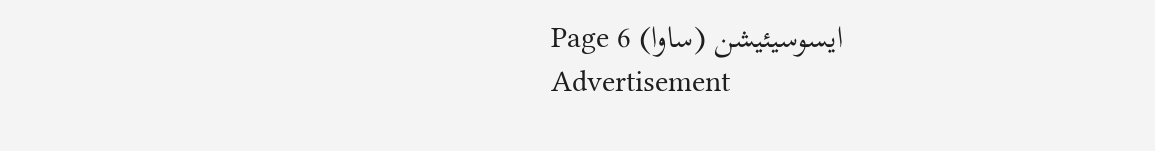ايسوسيئيشن (ساوا) 6 Page
Advertisement